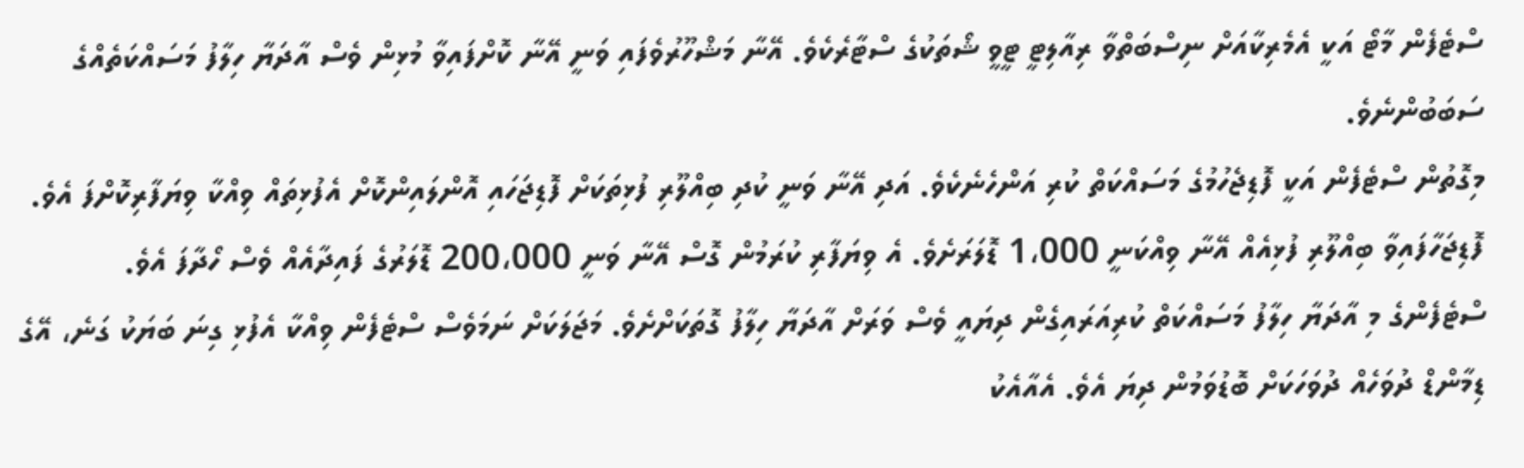ސްޓެފެން މާޓޯ އަކީ އެމެރިކާއަށް ނިސްބަތްވާ ރިއާލިޓީ ޓީވީ ޝޯތަކުގެ ސްޓާރެކެވެ. އޭނާ މަޝްހޫރުވެފައި ވަނީ އޭނާ ކޮށްފައިވާ މުޅިން ވެސް އާދަޔާ ހިލާފު މަސައްކަތެއްގެ ސަބަބުންނެވެ.
މިގޮތުން ސްޓެފެން އަކީ ފޮޑިޖެހުމުގެ މަސައްކަތް ކުރި އަންހެނެކެވެ. އަދި އޭނާ ވަނީ ކުދި ބިއްލޫރި ފުޅިތަކަށް ފޮޑިޖަހައި އޮންލައިންކޮށް އެފުޅިތައް ވިއްކާ ވިޔަފާރިކޮށްފަ އެވެ.
ފޮޑިޖަހާފައިވާ ބިއްލޫރި ފުޅިއެއް އޭނާ ވިއްކަނީ 1،000 ޑޮލަރަށެވެ. އެ ވިޔަފާރި ކުރަމުން ގޮސް އޭނާ ވަނީ 200،000 ޑޮލަރުގެ ފައިދާއެއް ވެސް ހޯދާފަ އެވެ.
ސްޓެފެންގެ މި އާދަޔާ ހިލާފު މަސައްކަތް ކުރިއަރައިގެން ދިޔައީ ވެސް ވަރަށް އާދަޔާ ހިލާފު ގޮތަކަށްށެވެ. މަޖަލަކަށް ނަމަވެސް ސްޓެފެން ވިއްކާ އެފުޅި ގިނަ ބަޔަކު ގަނެ، އޭގެ ޑިމާންޑް ދުވަހެއް ދުވަހަކަށް ބޮޑުވަމުން ދިޔަ އެވެ. އެއާއެކު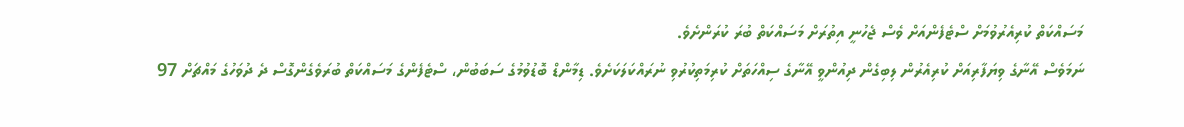މަސައްކަތް ކުރިއެރުވުމަށް ސްޓެފެންއަށް ވެސް ޖެހުނީ އިތުރަށް މަސައްކަތް ބުރަ ކުރަންށެވެ.
ނަމަވެސް އޭނާގެ ވިޔަފާރިއަށް ކުރިއެރުން ލިބިގެން ދިއުންވީ އޭނާގެ ސިއްހަތަށް ކުރިމަތިކުރުވި ނުރައްކަލަކަށެވެ. ޑިމާންޑް ބޮޑުވުމުގެ ސަބަބުން، ސްޓެފެންގެ މަސައްކަތް ބުރަވެގެންގޮސް ދެ ދުވަހުގެ މައްޗަށް 97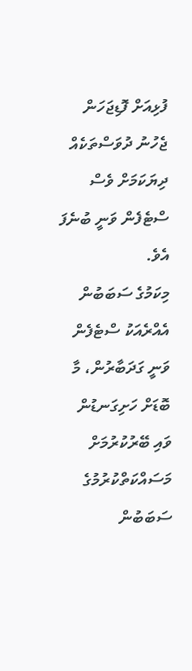ފުޅިއަށް ފޮޑިޖަހަން ޖެހުނު ދުވަސްތަކެއް ދިޔަކަމަށް ވެސް ސްޓެފެން ވަނީ ބުނެފަ އެވެ.
މިކަމުގެ ސަބަބުން އެއްރެއަކު ސްޓެފެން ވަނީ ގަދަބާރުން، މާ ބޮޑަށް ހަށިގަނޑުން ވައި ބޭރުކުރުމަށް މަސައްކަތްކުރުމުގެ ސަބަބުން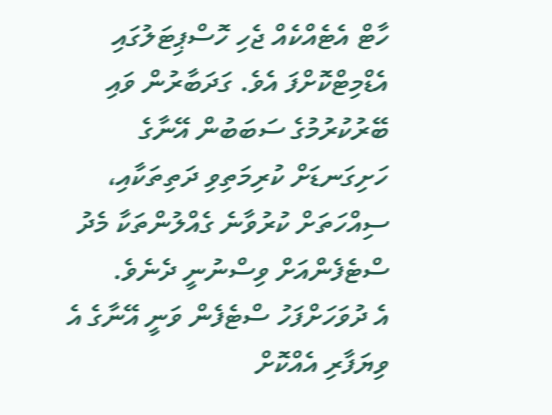ހާޓް އެޓެއްކެއް ޖެހި ހޮސްޕިޓަލުގައި އެޑްމިޓްކޮށްފަ އެވެ. ގަދަބާރުން ވައި ބޭރުކުރުމުގެ ސަބަބުން އޭނާގެ ހަށިގަނޑަށް ކުރިމަތިވި ދަތިތަކާއި، ސިއްހަތަށް ކުރުވާނެ ގެއްލުންތަކާ މެދު ސްޓެފެންއަށް ވިސްނުނީ ދެނެވެ.
އެ ދުވަހަށްފަހު ސްޓެފެން ވަނީ އޭނާގެ އެ ވިޔަފާރި އެއްކޮށް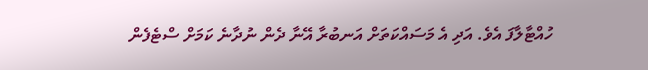ހުއްޓާލާފަ އެވެ. އަދި އެ މަސައްކަތަށް އަނބުރާ އޭނާ ދެން ނުދާނެ ކަމަށް ސްޓެފެން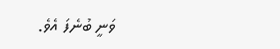ވަނީ ބުނެފަ އެވެ.